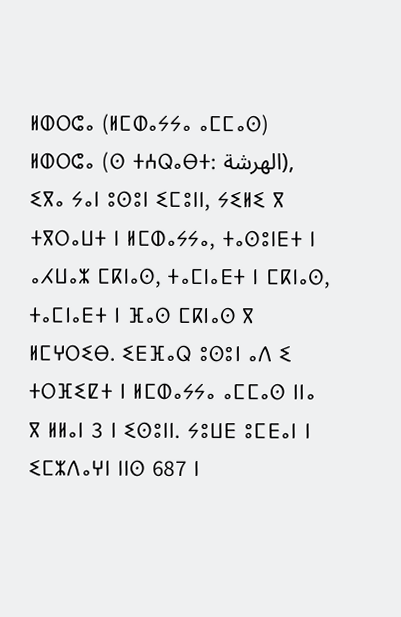ⵍⵀⵔⵛⴰ (ⵍⵎⵀⴰⵢⵢⴰ ⴰⵎⵎⴰⵙ)
ⵍⵀⵔⵛⴰ (ⵙ ⵜⵄⵕⴰⴱⵜ: الهرشة), ⵉⴳⴰ ⵢⴰⵏ ⵓⵙⵓⵏ ⵉⵎⵓⵏⵏ, ⵢⵉⵍⵉ ⴳ ⵜⴳⵔⴰⵡⵜ ⵏ ⵍⵎⵀⴰⵢⵢⴰ, ⵜⴰⵙⵓⵏⴹⵜ ⵏ ⴰⵃⵡⴰⵣ ⵎⴽⵏⴰⵙ, ⵜⴰⵎⵏⴰⴹⵜ ⵏ ⵎⴽⵏⴰⵙ, ⵜⴰⵎⵏⴰⴹⵜ ⵏ ⴼⴰⵙ ⵎⴽⵏⴰⵙ ⴳ ⵍⵎⵖⵔⵉⴱ. ⵉⴹⴼⴰⵕ ⵓⵙⵓⵏ ⴰⴷ ⵉ ⵜⵔⴼⵉⵇⵜ ⵏ ⵍⵎⵀⴰⵢⵢⴰ ⴰⵎⵎⴰⵙ ⵏⵏⴰ ⴳ ⵍⵍⴰⵏ 3 ⵏ ⵉⵙⵓⵏⵏ. ⵢⵓⵡⴹ ⵓⵎⴹⴰⵏ ⵏ ⵉⵎⵣⴷⴰⵖⵏ ⵏⵏⵙ 687 ⵏ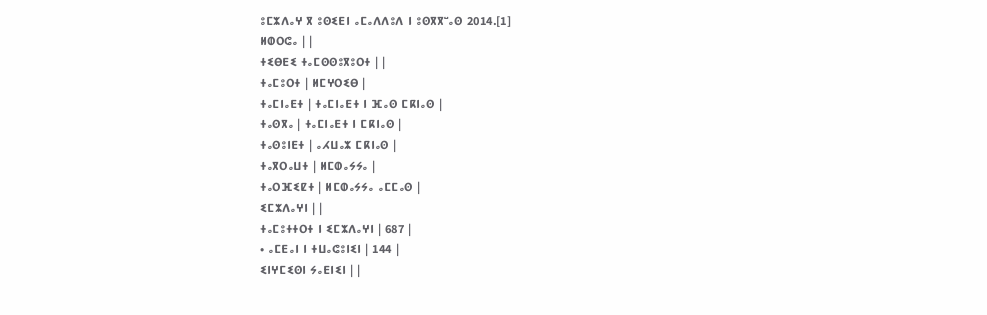ⵓⵎⵣⴷⴰⵖ ⴳ ⵓⵙⵉⴹⵏ ⴰⵎⴰⴷⴷⵓⴷ ⵏ ⵓⵙⴳⴳⵯⴰⵙ 2014.[1]
ⵍⵀⵔⵛⴰ | |
ⵜⵉⴱⴹⵉ ⵜⴰⵎⵙⵙⵓⴳⵓⵔⵜ | |
ⵜⴰⵎⵓⵔⵜ | ⵍⵎⵖⵔⵉⴱ |
ⵜⴰⵎⵏⴰⴹⵜ | ⵜⴰⵎⵏⴰⴹⵜ ⵏ ⴼⴰⵙ ⵎⴽⵏⴰⵙ |
ⵜⴰⵙⴳⴰ | ⵜⴰⵎⵏⴰⴹⵜ ⵏ ⵎⴽⵏⴰⵙ |
ⵜⴰⵙⵓⵏⴹⵜ | ⴰⵃⵡⴰⵣ ⵎⴽⵏⴰⵙ |
ⵜⴰⴳⵔⴰⵡⵜ | ⵍⵎⵀⴰⵢⵢⴰ |
ⵜⴰⵔⴼⵉⵇⵜ | ⵍⵎⵀⴰⵢⵢⴰ ⴰⵎⵎⴰⵙ |
ⵉⵎⵣⴷⴰⵖⵏ | |
ⵜⴰⵎⵓⵜⵜⵔⵜ ⵏ ⵉⵎⵣⴷⴰⵖⵏ | 687 |
• ⴰⵎⴹⴰⵏ ⵏ ⵜⵡⴰⵛⵓⵏⵉⵏ | 144 |
ⵉⵏⵖⵎⵉⵙⵏ ⵢⴰⴹⵏⵉⵏ | |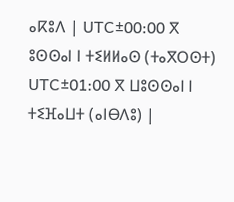ⴰⴽⵓⴷ | UTC±00:00 ⴳ ⵓⵙⵙⴰⵏ ⵏ ⵜⵉⵍⵍⴰⵙ (ⵜⴰⴳⵔⵙⵜ) UTC±01:00 ⴳ ⵡⵓⵙⵙⴰⵏ ⵏ ⵜⵉⴼⴰⵡⵜ (ⴰⵏⴱⴷⵓ) |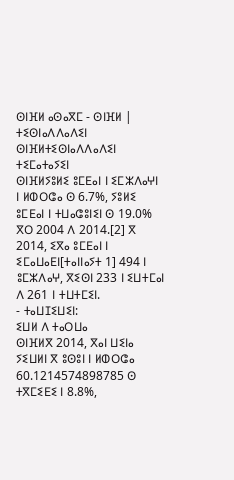ⵙⵏⴼⵍ ⴰⵙⴰⴳⵎ - ⵙⵏⴼⵍ |
ⵜⵉⵙⵏⴰⴷⴷⴰⴷⵉⵏ
ⵙⵏⴼⵍⵜⵉⵙⵏⴰⴷⴷⴰⴷⵉⵏ ⵜⵉⵎⴰⵜⴰⵢⵉⵏ
ⵙⵏⴼⵍⵢⵓⵍⵉ ⵓⵎⴹⴰⵏ ⵏ ⵉⵎⵣⴷⴰⵖⵏ ⵏ ⵍⵀⵔⵛⴰ ⵙ 6.7%, ⵢⵓⵍⵉ ⵓⵎⴹⴰⵏ ⵏ ⵜⵡⴰⵛⵓⵏⵉⵏ ⵙ 19.0% ⴳⵔ 2004 ⴷ 2014.[2] ⴳ 2014, ⵉⴳⴰ ⵓⵎⴹⴰⵏ ⵏ ⵉⵎⴰⵡⴰⴹⵏ[ⵜⴰⵏⵏⴰⵢⵜ 1] 494 ⵏ ⵓⵎⵣⴷⴰⵖ, ⴳⵉⵙⵏ 233 ⵏ ⵉⵡⵜⵎⴰⵏ ⴷ 261 ⵏ ⵜⵡⵜⵎⵉⵏ.
- ⵜⴰⵡⵊⵉⵡⵉⵏ:
ⵉⵡⵍ ⴷ ⵜⴰⵔⵡⴰ
ⵙⵏⴼⵍⴳ 2014, ⴳⴰⵏ ⵡⵉⵏⴰ ⵢⵉⵡⵍⵏ ⴳ ⵓⵙⵓⵏ ⵏ ⵍⵀⵔⵛⴰ 60.1214574898785 ⵙ ⵜⴳⵎⵉⴹⵉ ⵏ 8.8%,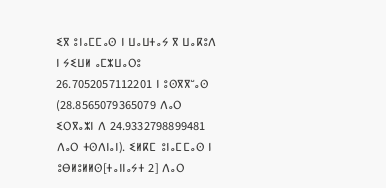ⵉⴳ ⵓⵏⴰⵎⵎⴰⵙ ⵏ ⵡⴰⵡⵜⴰⵢ ⴳ ⵡⴰⴽⵓⴷ ⵏ ⵢⵉⵡⵍ ⴰⵎⵣⵡⴰⵔⵓ 26.7052057112201 ⵏ ⵓⵙⴳⴳⵯⴰⵙ (28.8565079365079 ⴷⴰⵔ ⵉⵔⴳⴰⵣⵏ ⴷ 24.9332798899481 ⴷⴰⵔ ⵜⵙⴷⵏⴰⵏ). ⵉⵍⴽⵎ ⵓⵏⴰⵎⵎⴰⵙ ⵏ ⵓⴱⵍⵓⵍⵍⵙ[ⵜⴰⵏⵏⴰⵢⵜ 2] ⴷⴰⵔ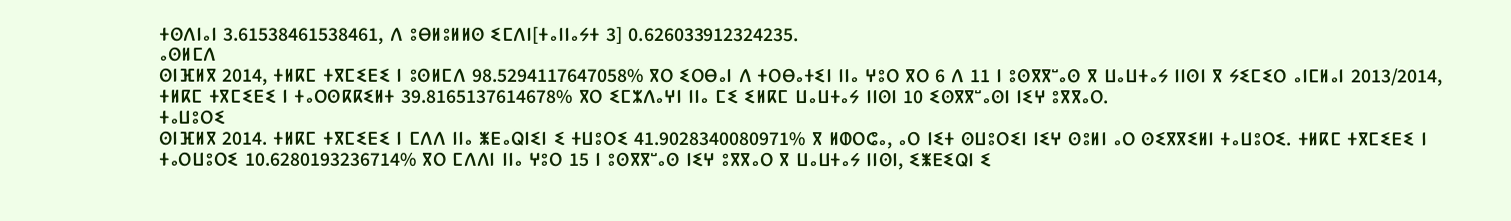ⵜⵙⴷⵏⴰⵏ 3.61538461538461, ⴷ ⵓⴱⵍⵓⵍⵍⵙ ⵉⵎⴷⵏ[ⵜⴰⵏⵏⴰⵢⵜ 3] 0.626033912324235.
ⴰⵙⵍⵎⴷ
ⵙⵏⴼⵍⴳ 2014, ⵜⵍⴽⵎ ⵜⴳⵎⵉⴹⵉ ⵏ ⵓⵙⵍⵎⴷ 98.5294117647058% ⴳⵔ ⵉⵔⴱⴰⵏ ⴷ ⵜⵔⴱⴰⵜⵉⵏ ⵏⵏⴰ ⵖⵓⵔ ⴳⵔ 6 ⴷ 11 ⵏ ⵓⵙⴳⴳⵯⴰⵙ ⴳ ⵡⴰⵡⵜⴰⵢ ⵏⵏⵙⵏ ⴳ ⵢⵉⵎⵉⵔ ⴰⵏⵎⵍⴰⵏ 2013/2014, ⵜⵍⴽⵎ ⵜⴳⵎⵉⴹⵉ ⵏ ⵜⴰⵔⵙⴽⴽⵉⵍⵜ 39.8165137614678% ⴳⵔ ⵉⵎⵣⴷⴰⵖⵏ ⵏⵏⴰ ⵎⵉ ⵉⵍⴽⵎ ⵡⴰⵡⵜⴰⵢ ⵏⵏⵙⵏ 10 ⵉⵙⴳⴳⵯⴰⵙⵏ ⵏⵉⵖ ⵓⴳⴳⴰⵔ.
ⵜⴰⵡⵓⵔⵉ
ⵙⵏⴼⵍⴳ 2014. ⵜⵍⴽⵎ ⵜⴳⵎⵉⴹⵉ ⵏ ⵎⴷⴷ ⵏⵏⴰ ⵥⴹⴰⵕⵏⵉⵏ ⵉ ⵜⵡⵓⵔⵉ 41.9028340080971% ⴳ ⵍⵀⵔⵛⴰ, ⴰⵔ ⵏⵉⵜ ⵙⵡⵓⵔⵉⵏ ⵏⵉⵖ ⵙⵓⵍⵏ ⴰⵔ ⵙⵉⴳⴳⵉⵍⵏ ⵜⴰⵡⵓⵔⵉ. ⵜⵍⴽⵎ ⵜⴳⵎⵉⴹⵉ ⵏ ⵜⴰⵔⵡⵓⵔⵉ 10.6280193236714% ⴳⵔ ⵎⴷⴷⵏ ⵏⵏⴰ ⵖⵓⵔ 15 ⵏ ⵓⵙⴳⴳⵯⴰⵙ ⵏⵉⵖ ⵓⴳⴳⴰⵔ ⴳ ⵡⴰⵡⵜⴰⵢ ⵏⵏⵙⵏ, ⵉⵥⴹⵉⵕⵏ ⵉ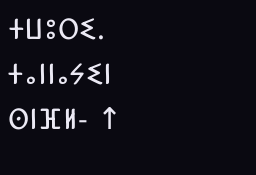ⵜⵡⵓⵔⵉ.
ⵜⴰⵏⵏⴰⵢⵉⵏ
ⵙⵏⴼⵍ- ↑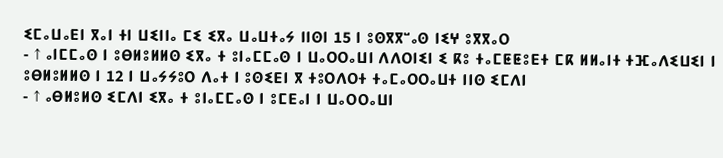ⵉⵎⴰⵡⴰⴹⵏ ⴳⴰⵏ ⵜⵏ ⵡⵉⵏⵏⴰ ⵎⵉ ⵉⴳⴰ ⵡⴰⵡⵜⴰⵢ ⵏⵏⵙⵏ 15 ⵏ ⵓⵙⴳⴳⵯⴰⵙ ⵏⵉⵖ ⵓⴳⴳⴰⵔ
- ↑ ⴰⵏⵎⵎⴰⵙ ⵏ ⵓⴱⵍⵓⵍⵍⵙ ⵉⴳⴰ ⵜ ⵓⵏⴰⵎⵎⴰⵙ ⵏ ⵡⴰⵔⵔⴰⵡⵏ ⴷⴷⵔⵏⵉⵏ ⵉ ⴽⵓ ⵜⴰⵎⵟⵟⵓⴹⵜ ⵎⴽ ⵍⵍⴰⵏⵜ ⵜⴼⴰⴷⵉⵡⵉⵏ ⵏ ⵓⴱⵍⵓⵍⵍⵙ ⵏ 12 ⵏ ⵡⴰⵢⵢⵓⵔ ⴷⴰⵜ ⵏ ⵓⵙⵉⴹⵏ ⴳ ⵜⵓⵔⴷⵔⵜ ⵜⴰⵎⴰⵔⵔⴰⵡⵜ ⵏⵏⵙ ⵉⵎⴷⵏ
- ↑ ⴰⴱⵍⵓⵍⵙ ⵉⵎⴷⵏ ⵉⴳⴰ ⵜ ⵓⵏⴰⵎⵎⴰⵙ ⵏ ⵓⵎⴹⴰⵏ ⵏ ⵡⴰⵔⵔⴰⵡⵏ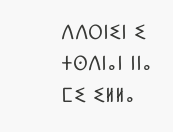ⴷⴷⵔⵏⵉⵏ ⵉ ⵜⵙⴷⵏⴰⵏ ⵏⵏⴰ ⵎⵉ ⵉⵍⵍⴰ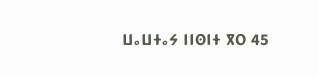ⵡⴰⵡⵜⴰⵢ ⵏⵏⵙⵏⵜ ⴳⵔ 45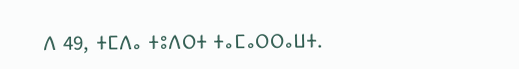ⴷ 49, ⵜⵎⴷⴰ ⵜⵓⴷⵔⵜ ⵜⴰⵎⴰⵔⵔⴰⵡⵜ.